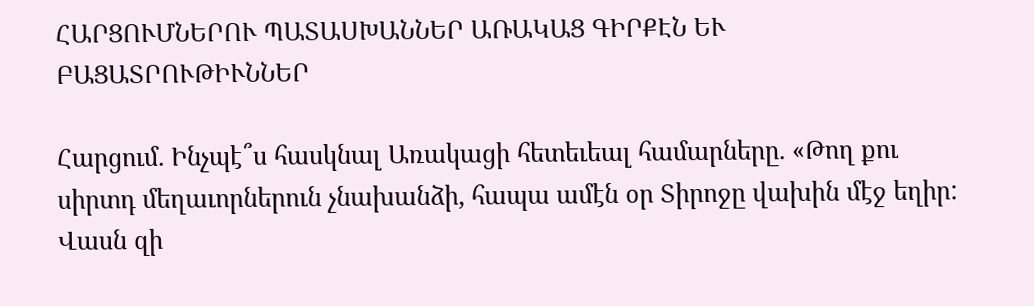ՀԱՐՑՈՒՄՆԵՐՈՒ ՊԱՏԱՍԽԱՆՆԵՐ ԱՌԱԿԱՑ ԳԻՐՔԷՆ ԵՒ ԲԱՑԱՏՐՈՒԹԻՒՆՆԵՐ

Հարցում. Ինչպէ՞ս հասկնալ Առակացի հետեւեալ համարները. «Թող քու սիրտդ մեղաւորներուն չնախանձի, հապա ամէն օր Տիրոջը վախին մէջ եղիր: Վասն զի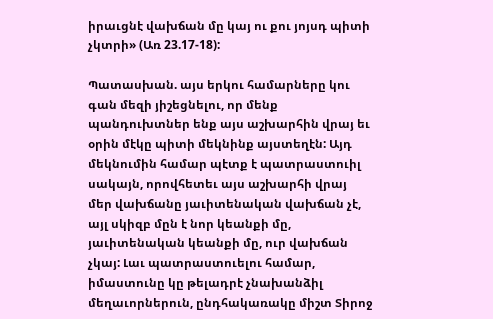իրաւցնէ վախճան մը կայ ու քու յոյսդ պիտի չկտրի» (Առ 23.17-18):

Պատասխան. այս երկու համարները կու գան մեզի յիշեցնելու, որ մենք պանդուխտներ ենք այս աշխարհին վրայ եւ օրին մէկը պիտի մեկնինք այստեղէն: Այդ մեկնումին համար պէտք է պատրաստուիլ սակայն, որովհետեւ այս աշխարհի վրայ մեր վախճանը յաւիտենական վախճան չէ, այլ սկիզբ մըն է նոր կեանքի մը, յաւիտենական կեանքի մը, ուր վախճան չկայ: Լաւ պատրաստուելու համար, իմաստունը կը թելադրէ չնախանձիլ մեղաւորներուն, ընդհակառակը միշտ Տիրոջ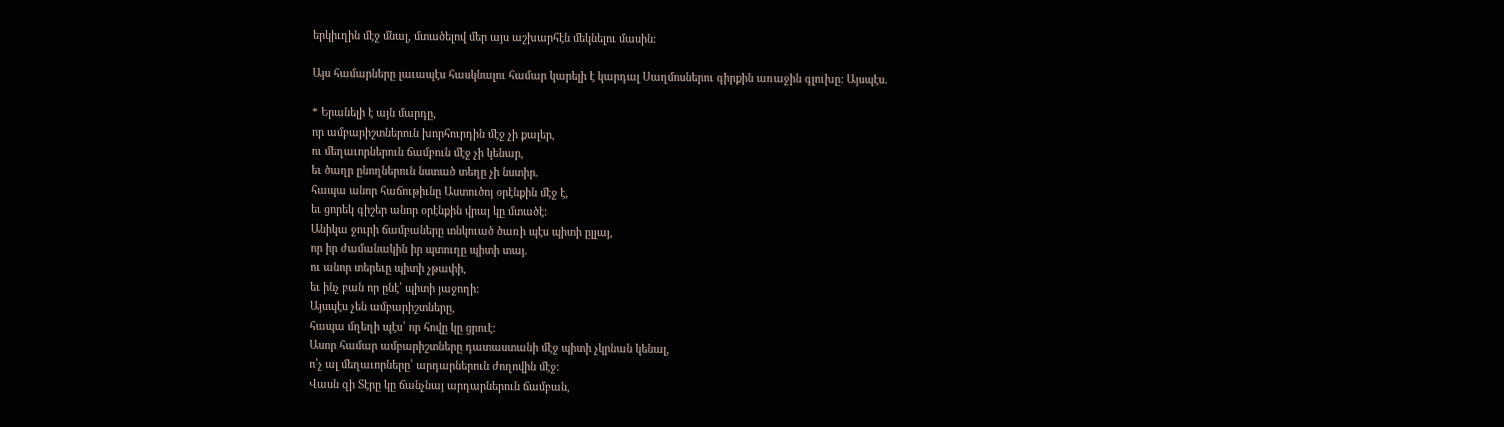երկիւղին մէջ մնալ, մտածելով մեր այս աշխարհէն մեկնելու մասին:

Այս համարները լաւապէս հասկնալու համար կարելի է կարդալ Սաղմոսներու գիրքին առաջին գլուխը: Այսպէս.

* Երանելի է այն մարդը,
որ ամբարիշտներուն խորհուրդին մէջ չի քալեր,
ու մեղաւորներուն ճամբուն մէջ չի կենար,
եւ ծաղր ընողներուն նստած տեղը չի նստիր.
հապա անոր հաճութիւնը Աստուծոյ օրէնքին մէջ է,
եւ ցորեկ գիշեր անոր օրէնքին վրայ կը մտածէ:
Անիկա ջուրի ճամբաները տնկուած ծառի պէս պիտի ըլլայ,
որ իր ժամանակին իր պտուղը պիտի տայ.
ու անոր տերեւը պիտի չթափի,
եւ ինչ բան որ ընէ՝ պիտի յաջողի:
Այսպէս չեն ամբարիշտները,
հապա մղեղի պէս՝ որ հովը կը ցրուէ:
Ասոր համար ամբարիշտները դատաստանի մէջ պիտի չկրնան կենալ,
ո՛չ ալ մեղաւորները՝ արդարներուն ժողովին մէջ:
Վասն զի Տէրը կը ճանչնայ արդարներուն ճամբան,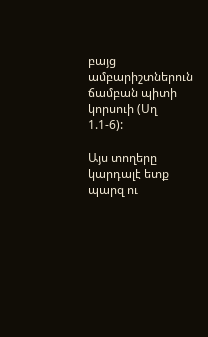բայց ամբարիշտներուն ճամբան պիտի կորսուի (Սղ 1.1-6):

Այս տողերը կարդալէ ետք պարզ ու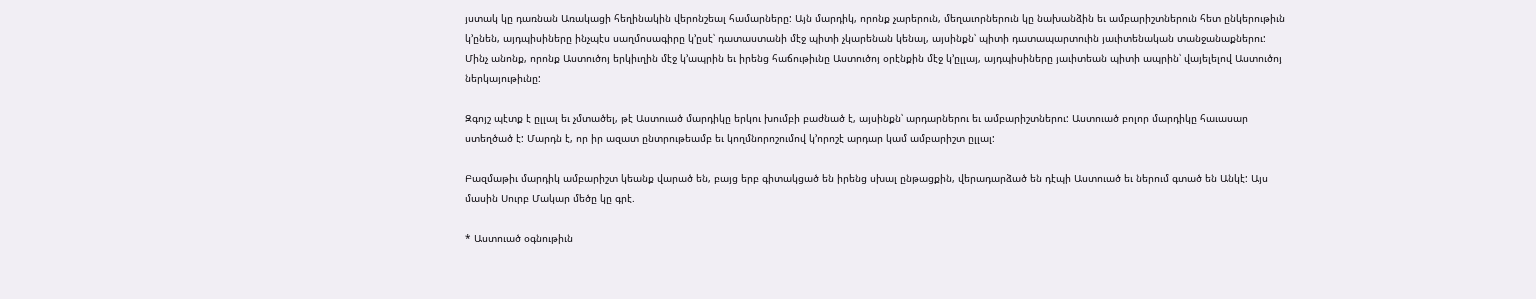յստակ կը դառնան Առակացի հեղինակին վերոնշեալ համարները: Այն մարդիկ, որոնք չարերուն, մեղաւորներուն կը նախանձին եւ ամբարիշտներուն հետ ընկերութիւն կ՚ընեն, այդպիսիները ինչպէս սաղմոսագիրը կ՚ըսէ՝ դատաստանի մէջ պիտի չկարենան կենալ, այսինքն՝ պիտի դատապարտուին յաւիտենական տանջանաքներու: Մինչ անոնք, որոնք Աստուծոյ երկիւղին մէջ կ՚ապրին եւ իրենց հաճութիւնը Աստուծոյ օրէնքին մէջ կ՚ըլլայ, այդպիսիները յաւիտեան պիտի ապրին՝ վայելելով Աստուծոյ ներկայութիւնը:

Զգոյշ պէտք է ըլլալ եւ չմտածել, թէ Աստուած մարդիկը երկու խումբի բաժնած է, այսինքն՝ արդարներու եւ ամբարիշտներու: Աստուած բոլոր մարդիկը հաւասար ստեղծած է: Մարդն է, որ իր ազատ ընտրութեամբ եւ կողմնորոշումով կ՚որոշէ արդար կամ ամբարիշտ ըլլալ:

Բազմաթիւ մարդիկ ամբարիշտ կեանք վարած են, բայց երբ գիտակցած են իրենց սխալ ընթացքին, վերադարձած են դէպի Աստուած եւ ներում գտած են Անկէ: Այս մասին Սուրբ Մակար մեծը կը գրէ.

* Աստուած օգնութիւն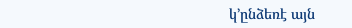կ՚ընձեռէ այն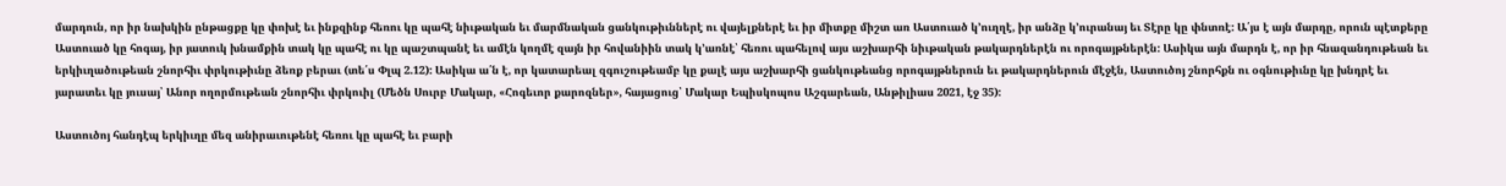մարդուն, որ իր նախկին ընթացքը կը փոխէ եւ ինքզինք հեռու կը պահէ նիւթական եւ մարմնական ցանկութիւններէ ու վայելքներէ եւ իր միտքը միշտ առ Աստուած կ՚ուղղէ, իր անձը կ՚ուրանայ եւ Տէրը կը փնտռէ: Ա՛յս է այն մարդը, որուն պէտքերը Աստուած կը հոգայ, իր յատուկ խնամքին տակ կը պահէ ու կը պաշտպանէ եւ ամէն կողմէ զայն իր հովանիին տակ կ՚առնէ՝ հեռու պահելով այս աշխարհի նիւթական թակարդներէն ու որոգայթներէն: Ասիկա այն մարդն է, որ իր հնազանդութեան եւ երկիւղածութեան շնորհիւ փրկութիւնը ձեռք բերաւ (տե՛ս Փլպ 2.12): Ասիկա ա՛ն է, որ կատարեալ զգուշութեամբ կը քալէ այս աշխարհի ցանկութեանց որոգայթներուն եւ թակարդներուն մէջէն, Աստուծոյ շնորհքն ու օգնութիւնը կը խնդրէ եւ յարատեւ կը յուսայ՝ Անոր ողորմութեան շնորհիւ փրկուիլ (Մեծն Սուրբ Մակար, «Հոգեւոր քարոզներ», հայացուց՝ Մակար Եպիսկոպոս Աշգարեան, Անթիլիաս 2021, էջ 35):

Աստուծոյ հանդէպ երկիւղը մեզ անիրաւութենէ հեռու կը պահէ եւ բարի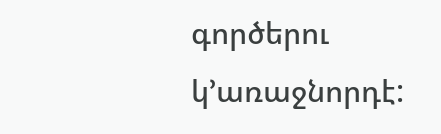գործերու կ՚առաջնորդէ: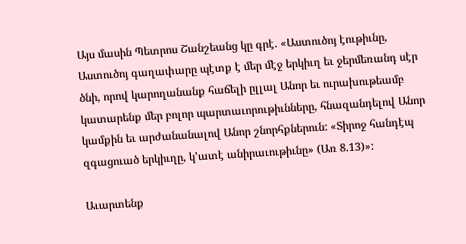Այս մասին Պետրոս Շանշեանց կը գրէ. «Աստուծոյ էութիւնը, Աստուծոյ գաղափարը պէտք է մեր մէջ երկիւղ եւ ջերմեռանդ սէր ծնի, որով կարողանանք հաճելի ըլլալ Անոր եւ ուրախութեամբ կատարենք մեր բոլոր պարտաւորութիւնները, հնազանդելով Անոր կամքին եւ արժանանալով Անոր շնորհքներուն: «Տիրոջ հանդէպ զգացուած երկիւղը, կ՚ատէ անիրաւութիւնը» (Առ 8.13)»:

Աւարտենք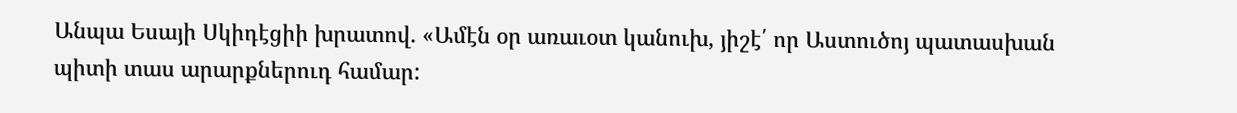Անպա Եսայի Սկիդէցիի խրատով. «Ամէն օր առաւօտ կանուխ, յիշէ՛ որ Աստուծոյ պատասխան պիտի տաս արարքներուդ համար: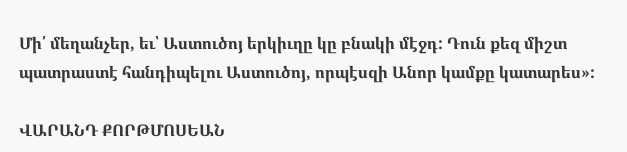Մի՛ մեղանչեր, եւ՝ Աստուծոյ երկիւղը կը բնակի մէջդ: Դուն քեզ միշտ պատրաստէ հանդիպելու Աստուծոյ, որպէսզի Անոր կամքը կատարես»:

ՎԱՐԱՆԴ ՔՈՐԹՄՈՍԵԱՆ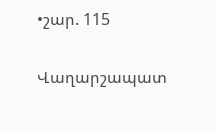•շար. 115

Վաղարշապատ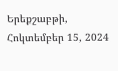Երեքշաբթի, Հոկտեմբեր 15, 2024